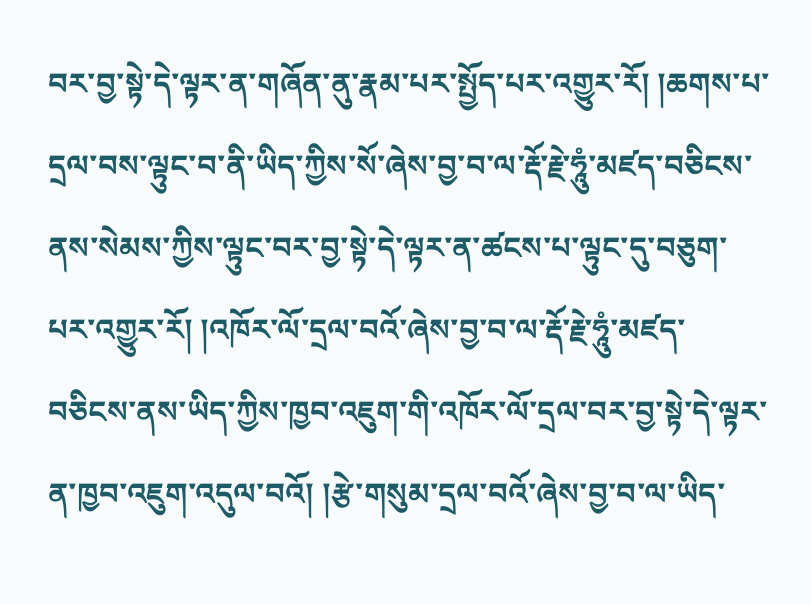བར་བྱ་སྟེ་དེ་ལྟར་ན་གཞོན་ནུ་རྣམ་པར་སྤྱོད་པར་འགྱུར་རོ། །ཆགས་པ་དྲལ་བས་ལྟུང་བ་ནི་ཡིད་ཀྱིས་སོ་ཞེས་བྱ་བ་ལ་རྡོ་རྗེ་ཧཱུཾ་མཛད་བཅིངས་ནས་སེམས་ཀྱིས་ལྟུང་བར་བྱ་སྟེ་དེ་ལྟར་ན་ཚངས་པ་ལྟུང་དུ་བཅུག་པར་འགྱུར་རོ། །འཁོར་ལོ་དྲལ་བའོ་ཞེས་བྱ་བ་ལ་རྡོ་རྗེ་ཧཱུཾ་མཛད་བཅིངས་ནས་ཡིད་ཀྱིས་ཁྱབ་འཇུག་གི་འཁོར་ལོ་དྲལ་བར་བྱ་སྟེ་དེ་ལྟར་ན་ཁྱབ་འཇུག་འདུལ་བའོ། །རྩེ་གསུམ་དྲལ་བའོ་ཞེས་བྱ་བ་ལ་ཡིད་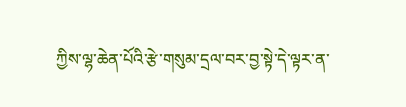ཀྱིས་ལྷ་ཆེན་པོའི་རྩེ་གསུམ་དྲལ་བར་བྱ་སྟེ་དེ་ལྟར་ན་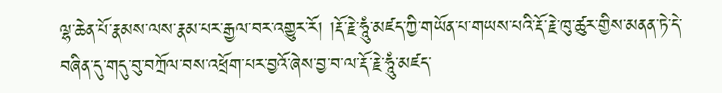ལྷ་ཆེན་པོ་རྣམས་ལས་རྣམ་པར་རྒྱལ་བར་འགྱུར་རོ། །རྡོ་རྗེ་ཧཱུཾ་མཛད་ཀྱི་གཡོན་པ་གཡས་པའི་རྡོ་རྗེ་ཁུ་ཚུར་གྱིས་མནན་ཏེ་དེ་བཞིན་དུ་གདུ་བུ་བཀྲོལ་བས་འཕྲོག་པར་བྱའོ་ཞེས་བྱ་བ་ལ་རྡོ་རྗེ་ཧཱུཾ་མཛད་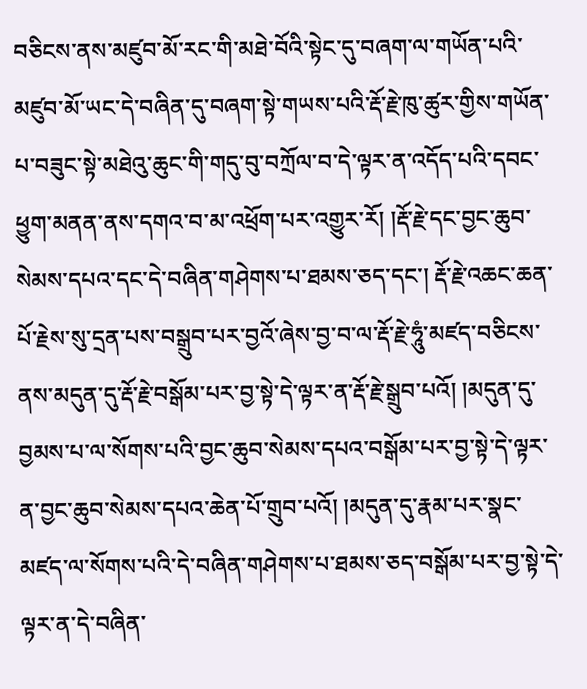བཅིངས་ནས་མཛུབ་མོ་རང་གི་མཐེ་བོའི་སྟེང་དུ་བཞག་ལ་གཡོན་པའི་མཛུབ་མོ་ཡང་དེ་བཞིན་དུ་བཞག་སྟེ་གཡས་པའི་རྡོ་རྗེ་ཁུ་ཚུར་གྱིས་གཡོན་པ་བཟུང་སྟེ་མཐེའུ་ཆུང་གི་གདུ་བུ་བཀྲོལ་བ་དེ་ལྟར་ན་འདོད་པའི་དབང་ཕྱུག་མནན་ནས་དགའ་བ་མ་འཕྲོག་པར་འགྱུར་རོ། །རྡོ་རྗེ་དང་བྱང་ཆུབ་སེམས་དཔའ་དང་དེ་བཞིན་གཤེགས་པ་ཐམས་ཅད་དང་། རྡོ་རྗེ་འཆང་ཆན་པོ་རྗེས་སུ་དྲན་པས་བསྒྲུབ་པར་བྱའོ་ཞེས་བྱ་བ་ལ་རྡོ་རྗེ་ཧཱུཾ་མཛད་བཅིངས་ནས་མདུན་དུ་རྡོ་རྗེ་བསྒོམ་པར་བྱ་སྟེ་དེ་ལྟར་ན་རྡོ་རྗེ་སྒྲུབ་པའོ། །མདུན་དུ་བྱམས་པ་ལ་སོགས་པའི་བྱང་ཆུབ་སེམས་དཔའ་བསྒོམ་པར་བྱ་སྟེ་དེ་ལྟར་ན་བྱང་ཆུབ་སེམས་དཔའ་ཆེན་པོ་གྲུབ་པའོ། །མདུན་དུ་རྣམ་པར་སྣང་མཛད་ལ་སོགས་པའི་དེ་བཞིན་གཤེགས་པ་ཐམས་ཅད་བསྒོམ་པར་བྱ་སྟེ་དེ་ལྟར་ན་དེ་བཞིན་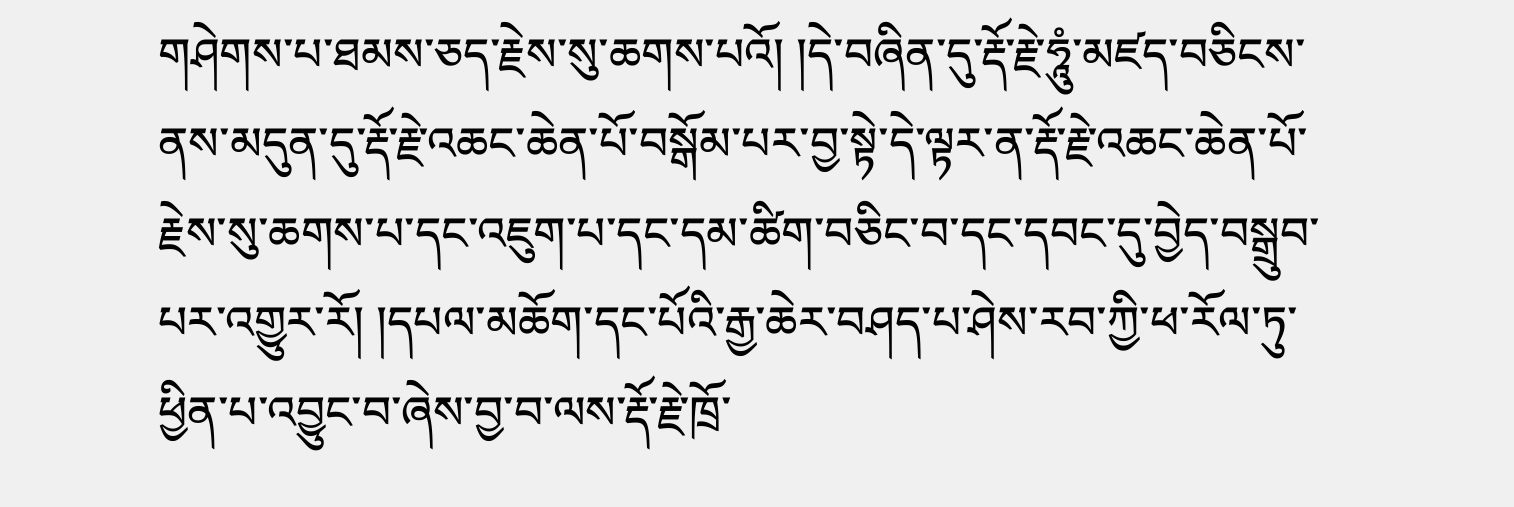གཤེགས་པ་ཐམས་ཅད་རྗེས་སུ་ཆགས་པའོ། །དེ་བཞིན་དུ་རྡོ་རྗེ་ཧཱུཾ་མཛད་བཅིངས་ནས་མདུན་དུ་རྡོ་རྗེ་འཆང་ཆེན་པོ་བསྒོམ་པར་བྱ་སྟེ་དེ་ལྟར་ན་རྡོ་རྗེ་འཆང་ཆེན་པོ་རྗེས་སུ་ཆགས་པ་དང་འཇུག་པ་དང་དམ་ཚིག་བཅིང་བ་དང་དབང་དུ་བྱེད་བསྒྲུབ་པར་འགྱུར་རོ། །དཔལ་མཆོག་དང་པོའི་རྒྱ་ཆེར་བཤད་པ་ཤེས་རབ་ཀྱི་ཕ་རོལ་ཏུ་ཕྱིན་པ་འབྱུང་བ་ཞེས་བྱ་བ་ལས་རྡོ་རྗེ་ཁྲོ་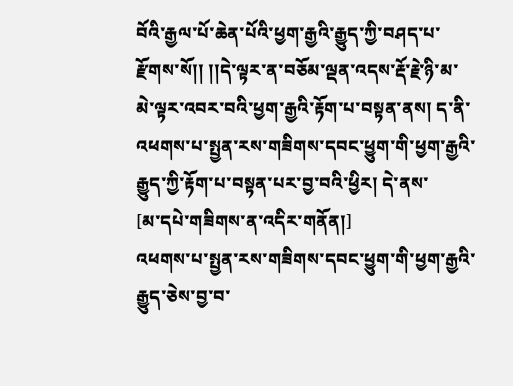བོའི་རྒྱལ་པོ་ཆེན་པོའི་ཕྱག་རྒྱའི་རྒྱུད་ཀྱི་བཤད་པ་རྫོགས་སོ།། །།དེ་ལྟར་ན་བཅོམ་ལྡན་འདས་རྡོ་རྗེ་ཉི་མ་མེ་ལྟར་འབར་བའི་ཕྱག་རྒྱའི་རྟོག་པ་བསྟན་ནས། ད་ནི་འཕགས་པ་སྤྱན་རས་གཟིགས་དབང་ཕྱུག་གི་ཕྱག་རྒྱའི་རྒྱུད་ཀྱི་རྟོག་པ་བསྟན་པར་བྱ་བའི་ཕྱིར། དེ་ནས་
[མ་དཔེ་གཟིགས་ན་འདིར་གནོན།]
འཕགས་པ་སྤྱན་རས་གཟིགས་དབང་ཕྱུག་གི་ཕྱག་རྒྱའི་རྒྱུད་ཅེས་བྱ་བ་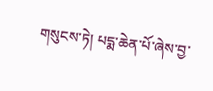གསུངས་ཏེ། པདྨ་ཆེན་པོ་ཞེས་བྱ་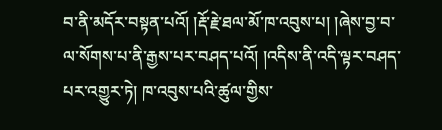བ་ནི་མདོར་བསྟན་པའོ། །རྡོ་རྗེ་ཐལ་མོ་ཁ་འབུས་པ། །ཞེས་བྱ་བ་ལ་སོགས་པ་ནི་རྒྱས་པར་བཤད་པའོ། །འདིས་ནི་འདི་ལྟར་བཤད་པར་འགྱུར་ཏེ། ཁ་འབུས་པའི་ཚུལ་གྱིས་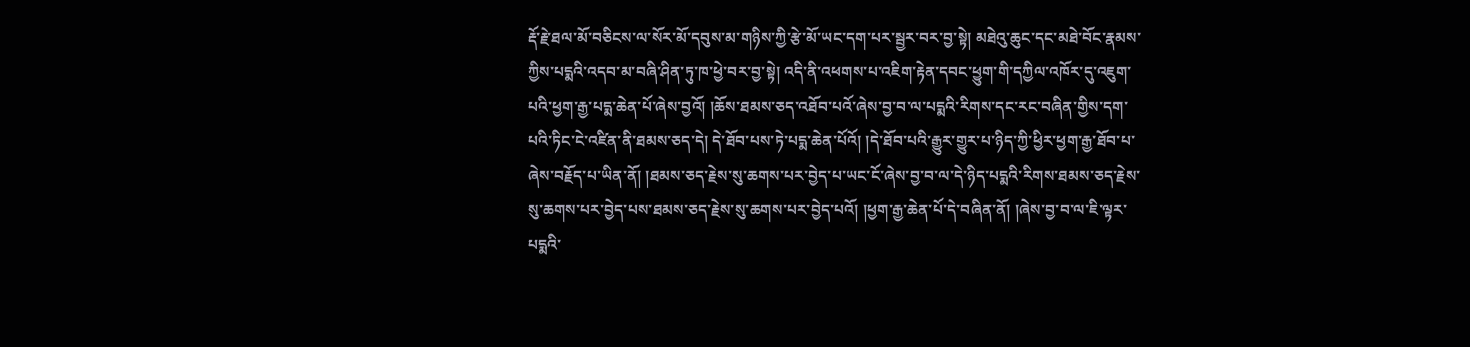རྡོ་རྗེ་ཐལ་མོ་བཅིངས་ལ་སོར་མོ་དབུས་མ་གཉིས་ཀྱི་རྩེ་མོ་ཡང་དག་པར་སྦྱར་བར་བྱ་སྟེ། མཐེའུ་ཆུང་དང་མཐེ་བོང་རྣམས་ཀྱིས་པདྨའི་འདབ་མ་བཞི་ཤིན་ཏུ་ཁ་ཕྱེ་བར་བྱ་སྟེ། འདི་ནི་འཕགས་པ་འཇིག་རྟེན་དབང་ཕྱུག་གི་དཀྱིལ་འཁོར་དུ་འཇུག་པའི་ཕྱག་རྒྱ་པདྨ་ཆེན་པོ་ཞེས་བྱའོ། །ཆོས་ཐམས་ཅད་འཐོབ་པའོ་ཞེས་བྱ་བ་ལ་པདྨའི་རིགས་དང་རང་བཞིན་གྱིས་དག་པའི་ཏིང་ངེ་འཛིན་ནི་ཐམས་ཅད་དེ། དེ་ཐོབ་པས་ཏེ་པདྨ་ཆེན་པོའོ། །དེ་ཐོབ་པའི་རྒྱུར་གྱུར་པ་ཉིད་ཀྱི་ཕྱིར་ཕྱག་རྒྱ་ཐོབ་པ་ཞེས་བརྗོད་པ་ཡིན་ནོ། །ཐམས་ཅད་རྗེས་སུ་ཆགས་པར་བྱེད་པ་ཡང་ངོ་ཞེས་བྱ་བ་ལ་དེ་ཉིད་པདྨའི་རིགས་ཐམས་ཅད་རྗེས་སུ་ཆགས་པར་བྱེད་པས་ཐམས་ཅད་རྗེས་སུ་ཆགས་པར་བྱེད་པའོ། །ཕྱག་རྒྱ་ཆེན་པོ་དེ་བཞིན་ནོ། །ཞེས་བྱ་བ་ལ་ཇི་ལྟར་པདྨའི་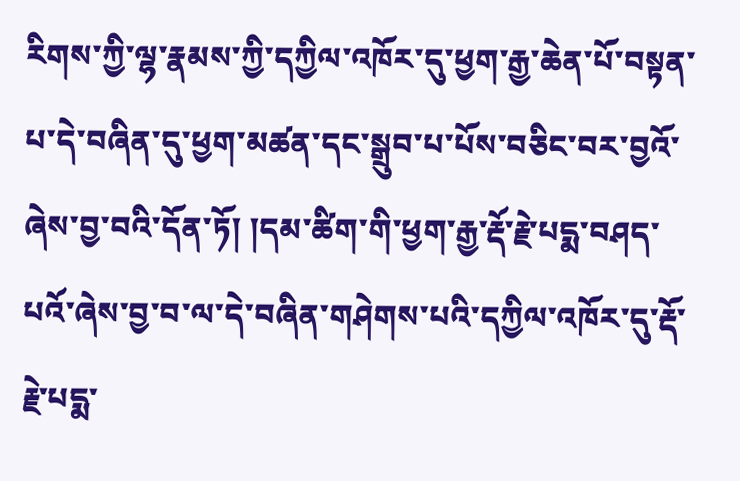རིགས་ཀྱི་ལྷ་རྣམས་ཀྱི་དཀྱིལ་འཁོར་དུ་ཕྱག་རྒྱ་ཆེན་པོ་བསྟན་པ་དེ་བཞིན་དུ་ཕྱག་མཚན་དང་སྒྲུབ་པ་པོས་བཅིང་བར་བྱའོ་ཞེས་བྱ་བའི་དོན་ཏོ། །དམ་ཚིག་གི་ཕྱག་རྒྱ་རྡོ་རྗེ་པདྨ་བཤད་པའོ་ཞེས་བྱ་བ་ལ་དེ་བཞིན་གཤེགས་པའི་དཀྱིལ་འཁོར་དུ་རྡོ་རྗེ་པདྨ་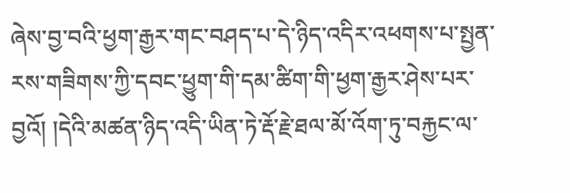ཞེས་བྱ་བའི་ཕྱག་རྒྱར་གང་བཤད་པ་དེ་ཉིད་འདིར་འཕགས་པ་སྤྱན་རས་གཟིགས་ཀྱི་དབང་ཕྱུག་གི་དམ་ཚིག་གི་ཕྱག་རྒྱར་ཤེས་པར་བྱའོ། །དེའི་མཚན་ཉིད་འདི་ཡིན་ཏེ་རྡོ་རྗེ་ཐལ་མོ་འོག་ཏུ་བརྐྱང་ལ་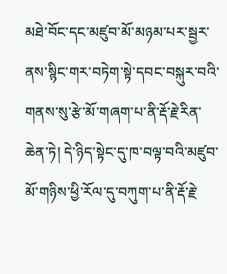མཐེ་བོང་དང་མཛུབ་མོ་མཉམ་པར་སྦྱར་ནས་སྙིང་གར་བཏེག་སྟེ་དབང་བསྐུར་བའི་གནས་སུ་རྩེ་མོ་གཞག་པ་ནི་རྡོ་རྗེ་རིན་ཆེན་ཏེ། དེ་ཉིད་སྟེང་དུ་ཁ་བལྟ་བའི་མཛུབ་མོ་གཉིས་ཕྱི་རོལ་དུ་བཀུག་པ་ནི་རྡོ་རྗེ་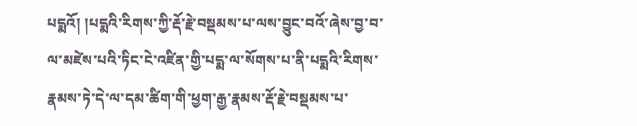པདྨའོ། །པདྨའི་རིགས་ཀྱི་རྡོ་རྗེ་བསྡམས་པ་ལས་བྱུང་བའོ་ཞེས་བྱ་བ་ལ་མཛེས་པའི་ཏིང་ངེ་འཛིན་གྱི་པདྨ་ལ་སོགས་པ་ནི་པདྨའི་རིགས་རྣམས་ཏེ་དེ་ལ་དམ་ཚིག་གི་ཕྱག་རྒྱ་རྣམས་རྡོ་རྗེ་བསྡམས་པ་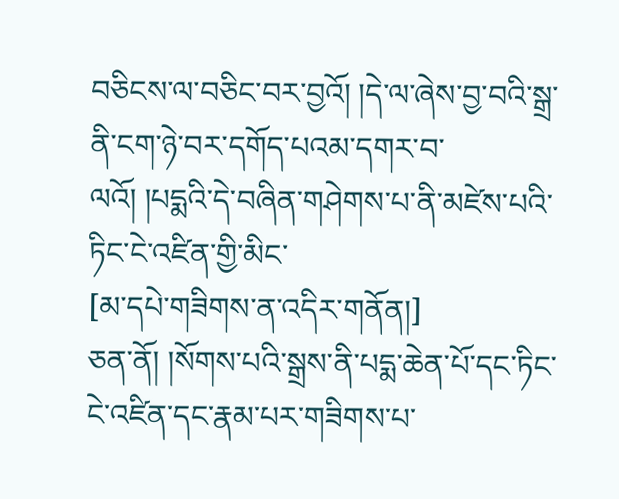བཅིངས་ལ་བཅིང་བར་བྱའོ། །དེ་ལ་ཞེས་བྱ་བའི་སྒྲ་ནི་ངག་ཉེ་བར་དགོད་པའམ་དགར་བ་ལའོ། །པདྨའི་དེ་བཞིན་གཤེགས་པ་ནི་མཛེས་པའི་ཏིང་ངེ་འཛིན་གྱི་མིང་
[མ་དཔེ་གཟིགས་ན་འདིར་གནོན།]
ཅན་ནོ། །སོགས་པའི་སྒྲས་ནི་པདྨ་ཆེན་པོ་དང་ཏིང་ངེ་འཛིན་དང་རྣམ་པར་གཟིགས་པ་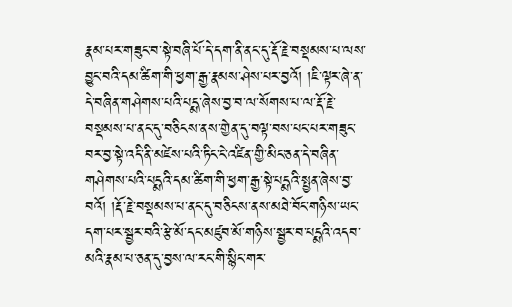རྣམ་པར་གཟུང་བ་སྟེ་བཞི་པོ་དེ་དག་ནི་ནང་དུ་རྡོ་རྗེ་བསྡམས་པ་ལས་བྱུང་བའི་དམ་ཚིག་གི་ཕྱག་རྒྱ་རྣམས་ཤེས་པར་བྱའོ། །ཇི་ལྟར་ཞེ་ན་དེ་བཞིན་གཤེགས་པའི་པདྨ་ཞེས་བྱ་བ་ལ་སོགས་པ་ལ་རྡོ་རྗེ་བསྡམས་པ་ནང་དུ་བཅིངས་ནས་གྱེན་དུ་བལྟ་བས་པང་པར་གཟུང་བར་བྱ་སྟེ་འདི་ནི་མཛེས་པའི་ཏིང་ངེ་འཛིན་གྱི་མིང་ཅན་དེ་བཞིན་གཤེགས་པའི་པདྨའི་དམ་ཚིག་གི་ཕྱག་རྒྱ་སྟེ་པདྨའི་སྤྱན་ཞེས་བྱ་བའོ། །རྡོ་རྗེ་བསྡམས་པ་ནང་དུ་བཅིངས་ནས་མཐེ་བོང་གཉིས་ཡང་དག་པར་སྦྱར་བའི་རྩེ་མོ་དང་མཛུབ་མོ་གཉིས་སྦྱར་བ་པདྨའི་འདབ་མའི་རྣམ་པ་ཅན་དུ་བྱས་ལ་རང་གི་སྙིང་གར་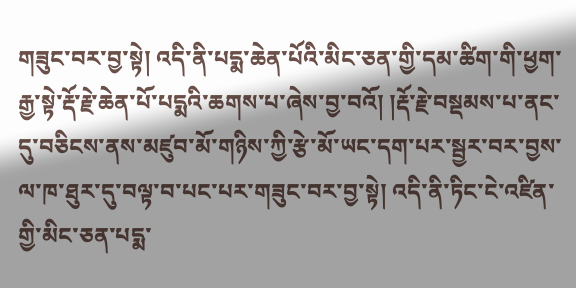གཟུང་བར་བྱ་སྟེ། འདི་ནི་པདྨ་ཆེན་པོའི་མིང་ཅན་གྱི་དམ་ཚིག་གི་ཕྱག་རྒྱ་སྟེ་རྡོ་རྗེ་ཆེན་པོ་པདྨའི་ཆགས་པ་ཞེས་བྱ་བའོ། །རྡོ་རྗེ་བསྡམས་པ་ནང་དུ་བཅིངས་ནས་མཛུབ་མོ་གཉིས་ཀྱི་རྩེ་མོ་ཡང་དག་པར་སྦྱར་བར་བྱས་ལ་ཁ་ཐུར་དུ་བལྟ་བ་པང་པར་གཟུང་བར་བྱ་སྟེ། འདི་ནི་ཏིང་ངེ་འཛིན་གྱི་མིང་ཅན་པདྨ་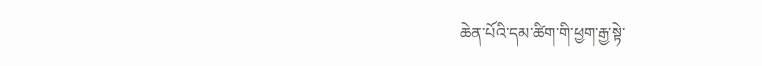ཆེན་པོའི་དམ་ཚིག་གི་ཕྱག་རྒྱ་སྟེ་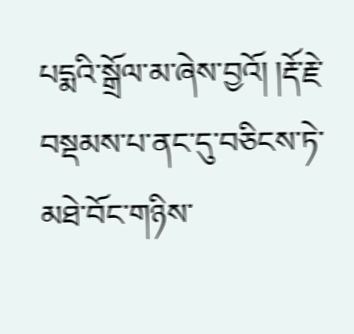པདྨའི་སྒྲོལ་མ་ཞེས་བྱའོ། །རྡོ་རྗེ་བསྡམས་པ་ནང་དུ་བཅིངས་ཏེ་མཐེ་བོང་གཉིས་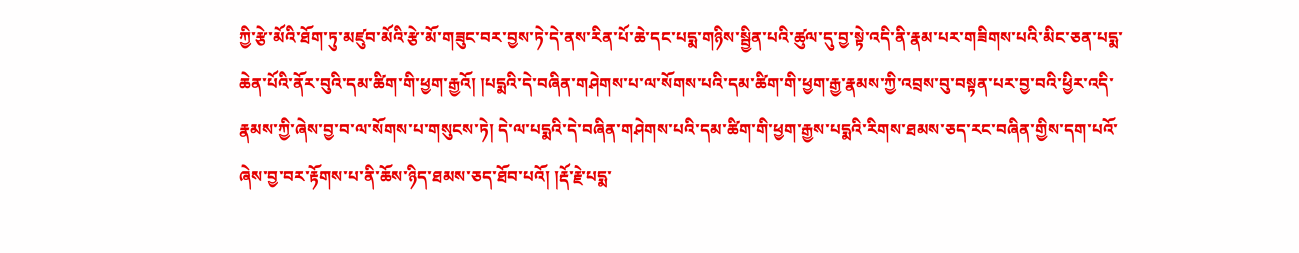ཀྱི་རྩེ་མོའི་ཐོག་ཏུ་མཛུབ་མོའི་རྩེ་མོ་གཟུང་བར་བྱས་ཏེ་དེ་ནས་རིན་པོ་ཆེ་དང་པདྨ་གཉིས་སྦྱིན་པའི་ཚུལ་དུ་བྱ་སྟེ་འདི་ནི་རྣམ་པར་གཟིགས་པའི་མིང་ཅན་པདྨ་ཆེན་པོའི་ནོར་བུའི་དམ་ཚིག་གི་ཕྱག་རྒྱའོ། །པདྨའི་དེ་བཞིན་གཤེགས་པ་ལ་སོགས་པའི་དམ་ཚིག་གི་ཕྱག་རྒྱ་རྣམས་ཀྱི་འབྲས་བུ་བསྟན་པར་བྱ་བའི་ཕྱིར་འདི་རྣམས་ཀྱི་ཞེས་བྱ་བ་ལ་སོགས་པ་གསུངས་ཏེ། དེ་ལ་པདྨའི་དེ་བཞིན་གཤེགས་པའི་དམ་ཚིག་གི་ཕྱག་རྒྱས་པདྨའི་རིགས་ཐམས་ཅད་རང་བཞིན་གྱིས་དག་པའོ་ཞེས་བྱ་བར་རྟོགས་པ་ནི་ཆོས་ཉིད་ཐམས་ཅད་ཐོབ་པའོ། །རྡོ་རྗེ་པདྨ་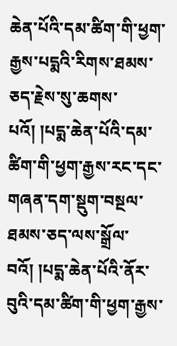ཆེན་པོའི་དམ་ཚིག་གི་ཕྱག་རྒྱས་པདྨའི་རིགས་ཐམས་ཅད་རྗེས་སུ་ཆགས་པའོ། །པདྨ་ཆེན་པོའི་དམ་ཚིག་གི་ཕྱག་རྒྱས་རང་དང་གཞན་དག་སྡུག་བསྔལ་ཐམས་ཅད་ལས་སྒྲོལ་བའོ། །པདྨ་ཆེན་པོའི་ནོར་བུའི་དམ་ཚིག་གི་ཕྱག་རྒྱས་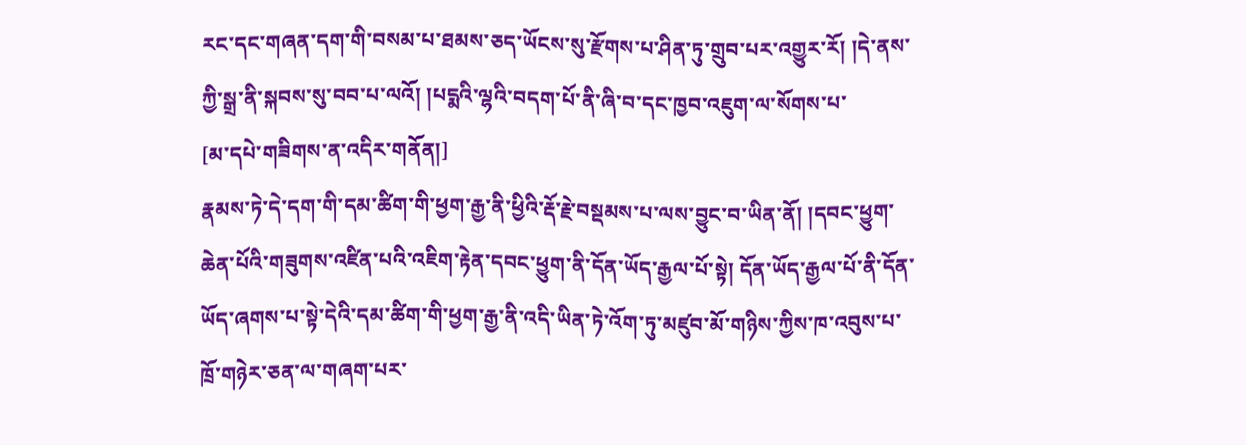རང་དང་གཞན་དག་གི་བསམ་པ་ཐམས་ཅད་ཡོངས་སུ་རྫོགས་པ་ཤིན་ཏུ་གྲུབ་པར་འགྱུར་རོ། །དེ་ནས་ཀྱི་སྒྲ་ནི་སྐབས་སུ་བབ་པ་ལའོ། །པདྨའི་ལྷའི་བདག་པོ་ནི་ཞི་བ་དང་ཁྱབ་འཇུག་ལ་སོགས་པ་
[མ་དཔེ་གཟིགས་ན་འདིར་གནོན།]
རྣམས་ཏེ་དེ་དག་གི་དམ་ཚིག་གི་ཕྱག་རྒྱ་ནི་ཕྱིའི་རྡོ་རྗེ་བསྡམས་པ་ལས་བྱུང་བ་ཡིན་ནོ། །དབང་ཕྱུག་ཆེན་པོའི་གཟུགས་འཛིན་པའི་འཇིག་རྟེན་དབང་ཕྱུག་ནི་དོན་ཡོད་རྒྱལ་པོ་སྟེ། དོན་ཡོད་རྒྱལ་པོ་ནི་དོན་ཡོད་ཞགས་པ་སྟེ་དེའི་དམ་ཚིག་གི་ཕྱག་རྒྱ་ནི་འདི་ཡིན་ཏེ་འོག་ཏུ་མཛུབ་མོ་གཉིས་ཀྱིས་ཁ་འབུས་པ་ཁྲོ་གཉེར་ཅན་ལ་གཞག་པར་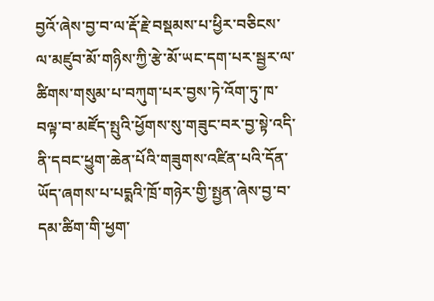བྱའོ་ཞེས་བྱ་བ་ལ་རྡོ་རྗེ་བསྡམས་པ་ཕྱིར་བཅིངས་ལ་མཛུབ་མོ་གཉིས་ཀྱི་རྩེ་མོ་ཡང་དག་པར་སྦྱར་ལ་ཚིགས་གསུམ་པ་བཀུག་པར་བྱས་ཏེ་འོག་ཏུ་ཁ་བལྟ་བ་མཛོད་སྤུའི་ཕྱོགས་སུ་གཟུང་བར་བྱ་སྟེ་འདི་ནི་དབང་ཕྱུག་ཆེན་པོའི་གཟུགས་འཛིན་པའི་དོན་ཡོད་ཞགས་པ་པདྨའི་ཁྲོ་གཉེར་གྱི་སྤྱན་ཞེས་བྱ་བ་དམ་ཚིག་གི་ཕྱག་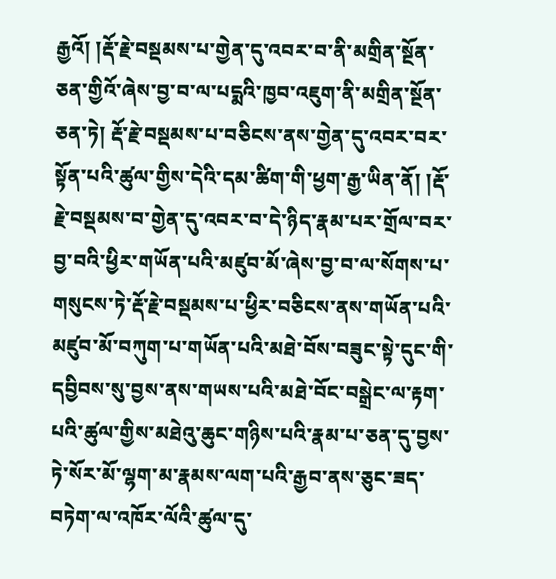རྒྱའོ། །རྡོ་རྗེ་བསྡམས་པ་གྱེན་དུ་འབར་བ་ནི་མགྲིན་སྔོན་ཅན་གྱིའོ་ཞེས་བྱ་བ་ལ་པདྨའི་ཁྱབ་འཇུག་ནི་མགྲིན་སྔོན་ཅན་ཏེ། རྡོ་རྗེ་བསྡམས་པ་བཅིངས་ནས་གྱེན་དུ་འབར་བར་སྟོན་པའི་ཚུལ་གྱིས་དེའི་དམ་ཚིག་གི་ཕྱག་རྒྱ་ཡིན་ནོ། །རྡོ་རྗེ་བསྡམས་བ་གྱེན་དུ་འབར་བ་དེ་ཉིད་རྣམ་པར་གྲོལ་བར་བྱ་བའི་ཕྱིར་གཡོན་པའི་མཛུབ་མོ་ཞེས་བྱ་བ་ལ་སོགས་པ་གསུངས་ཏེ་རྡོ་རྗེ་བསྡམས་པ་ཕྱིར་བཅིངས་ནས་གཡོན་པའི་མཛུབ་མོ་བཀུག་པ་གཡོན་པའི་མཐེ་བོས་བཟུང་སྟེ་དུང་གི་དབྱིབས་སུ་བྱས་ནས་གཡས་པའི་མཐེ་བོང་བསྒྲེང་ལ་རྟག་པའི་ཚུལ་གྱིས་མཐེའུ་ཆུང་གཉིས་པའི་རྣམ་པ་ཅན་དུ་བྱས་ཏེ་སོར་མོ་ལྷག་མ་རྣམས་ལག་པའི་རྒྱབ་ནས་ཅུང་ཟད་བཏེག་ལ་འཁོར་ལོའི་ཚུལ་དུ་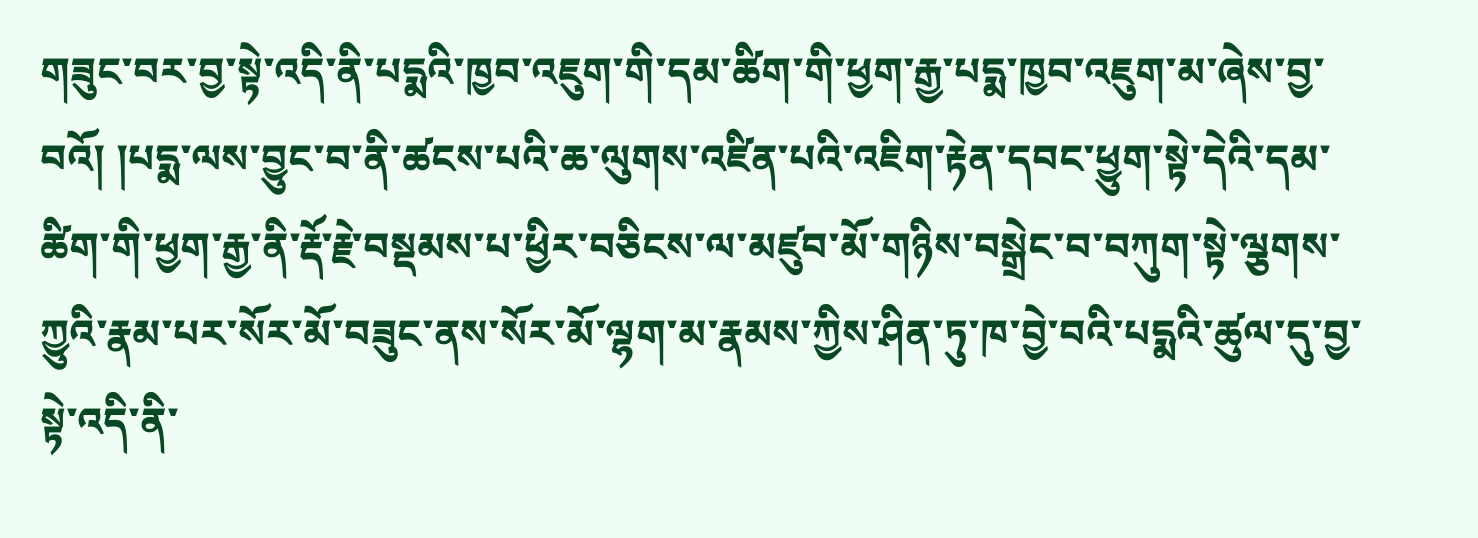གཟུང་བར་བྱ་སྟེ་འདི་ནི་པདྨའི་ཁྱབ་འཇུག་གི་དམ་ཚིག་གི་ཕྱག་རྒྱ་པདྨ་ཁྱབ་འཇུག་མ་ཞེས་བྱ་བའོ། །པདྨ་ལས་བྱུང་བ་ནི་ཚངས་པའི་ཆ་ལུགས་འཛིན་པའི་འཇིག་རྟེན་དབང་ཕྱུག་སྟེ་དེའི་དམ་ཚིག་གི་ཕྱག་རྒྱ་ནི་རྡོ་རྗེ་བསྡམས་པ་ཕྱིར་བཅིངས་ལ་མཛུབ་མོ་གཉིས་བསྒྲེང་བ་བཀུག་སྟེ་ལྕགས་ཀྱུའི་རྣམ་པར་སོར་མོ་བཟུང་ནས་སོར་མོ་ལྷག་མ་རྣམས་ཀྱིས་ཤིན་ཏུ་ཁ་བྱེ་བའི་པདྨའི་ཚུལ་དུ་བྱ་སྟེ་འདི་ནི་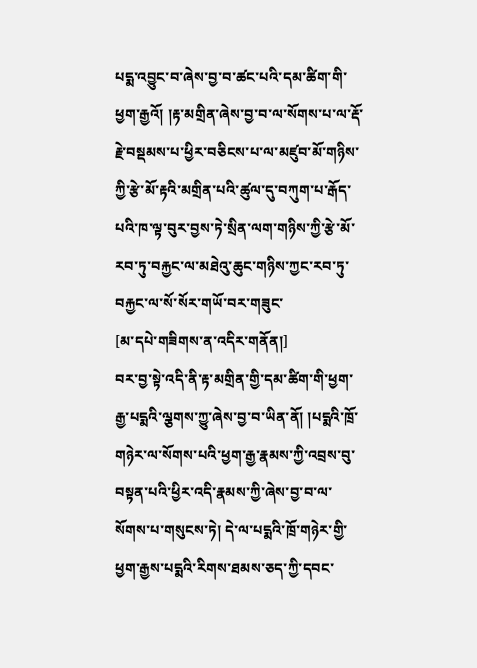པདྨ་འབྱུང་བ་ཞེས་བྱ་བ་ཚང་པའི་དམ་ཚིག་གི་ཕྱག་རྒྱའོ། །རྟ་མགྲིན་ཞེས་བྱ་བ་ལ་སོགས་པ་ལ་རྡོ་རྗེ་བསྡམས་པ་ཕྱིར་བཅིངས་པ་ལ་མཛུབ་མོ་གཉིས་ཀྱི་རྩེ་མོ་རྟའི་མགྲིན་པའི་ཚུལ་དུ་བཀུག་པ་རྒོད་པའི་ཁ་ལྟ་བུར་བྱས་ཏེ་སྲིན་ལག་གཉིས་ཀྱི་རྩེ་མོ་རབ་ཏུ་བརྐྱང་ལ་མཐེའུ་ཆུང་གཉིས་ཀྱང་རབ་ཏུ་བརྐྱང་ལ་སོ་སོར་གཡོ་བར་གཟུང་
[མ་དཔེ་གཟིགས་ན་འདིར་གནོན།]
བར་བྱ་སྟེ་འདི་ནི་རྟ་མགྲིན་གྱི་དམ་ཚིག་གི་ཕྱག་རྒྱ་པདྨའི་ལྕགས་ཀྱུ་ཞེས་བྱ་བ་ཡིན་ནོ། །པདྨའི་ཁྲོ་གཉེར་ལ་སོགས་པའི་ཕྱག་རྒྱ་རྣམས་ཀྱི་འབྲས་བུ་བསྟན་པའི་ཕྱིར་འདི་རྣམས་ཀྱི་ཞེས་བྱ་བ་ལ་སོགས་པ་གསུངས་ཏེ། དེ་ལ་པདྨའི་ཁྲོ་གཉེར་གྱི་ཕྱག་རྒྱས་པདྨའི་རིགས་ཐམས་ཅད་ཀྱི་དབང་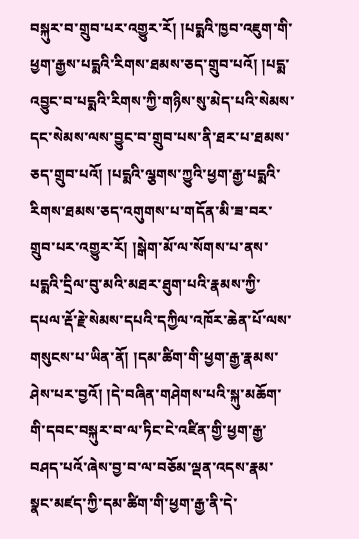བསྐུར་བ་གྲུབ་པར་འགྱུར་རོ། །པདྨའི་ཁྱབ་འཇུག་གི་ཕྱག་རྒྱས་པདྨའི་རིགས་ཐམས་ཅད་གྲུབ་པའོ། །པདྨ་འབྱུང་བ་པདྨའི་རིགས་ཀྱི་གཉིས་སུ་མེད་པའི་སེམས་དང་སེམས་ལས་བྱུང་བ་གྲུབ་པས་ནི་ཐར་པ་ཐམས་ཅད་གྲུབ་པའོ། །པདྨའི་ལྕགས་ཀྱུའི་ཕྱག་རྒྱ་པདྨའི་རིགས་ཐམས་ཅད་འགུགས་པ་གདོན་མི་ཟ་བར་གྲུབ་པར་འགྱུར་རོ། །སྒེག་མོ་ལ་སོགས་པ་ནས་པདྨའི་དྲིལ་བུ་མའི་མཐར་ཐུག་པའི་རྣམས་ཀྱི་དཔལ་རྡོ་རྗེ་སེམས་དཔའི་དཀྱིལ་འཁོར་ཆེན་པོ་ལས་གསུངས་པ་ཡིན་ནོ། །དམ་ཚིག་གི་ཕྱག་རྒྱ་རྣམས་ཤེས་པར་བྱའོ། །དེ་བཞིན་གཤེགས་པའི་སྐུ་མཆོག་གི་དབང་བསྐུར་བ་ལ་ཏིང་ངེ་འཛིན་གྱི་ཕྱག་རྒྱ་བཤད་པའོ་ཞེས་བྱ་བ་ལ་བཅོམ་ལྡན་འདས་རྣམ་སྣང་མཛད་ཀྱི་དམ་ཚིག་གི་ཕྱག་རྒྱ་ནི་དེ་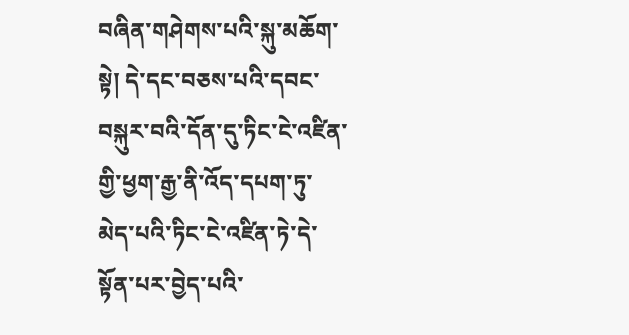བཞིན་གཤེགས་པའི་སྐུ་མཆོག་སྟེ། དེ་དང་བཅས་པའི་དབང་བསྐུར་བའི་དོན་དུ་ཏིང་ངེ་འཛིན་གྱི་ཕྱག་རྒྱ་ནི་འོད་དཔག་ཏུ་མེད་པའི་ཏིང་ངེ་འཛིན་ཏེ་དེ་སྟོན་པར་བྱེད་པའི་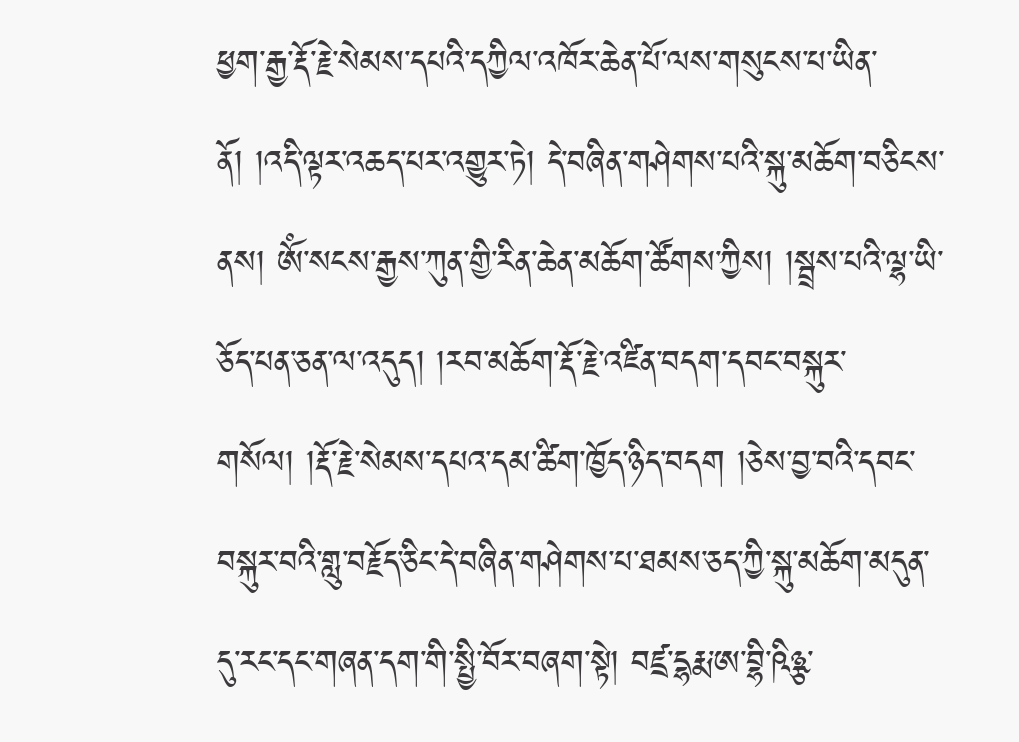ཕྱག་རྒྱ་རྡོ་རྗེ་སེམས་དཔའི་དཀྱིལ་འཁོར་ཆེན་པོ་ལས་གསུངས་པ་ཡིན་ནོ། །འདི་ལྟར་འཆད་པར་འགྱུར་ཏེ། དེ་བཞིན་གཤེགས་པའི་སྐུ་མཆོག་བཅིངས་ནས། ཨོཾ་སངས་རྒྱས་ཀུན་གྱི་རིན་ཆེན་མཆོག་ཚོགས་ཀྱིས། །སྦྲས་པའི་ལྷ་ཡི་ཅོད་པན་ཅན་ལ་འདུད། །རབ་མཆོག་རྡོ་རྗེ་འཛིན་བདག་དབང་བསྐུར་གསོལ། །རྡོ་རྗེ་སེམས་དཔའ་དམ་ཚིག་ཁྱོད་ཉིད་བདག །ཅེས་བྱ་བའི་དབང་བསྐུར་བའི་གླུ་བརྗོད་ཅིང་དེ་བཞིན་གཤེགས་པ་ཐམས་ཅད་ཀྱི་སྐུ་མཆོག་མདུན་དུ་རང་དང་གཞན་དག་གི་སྤྱི་བོར་བཞག་སྟེ། བཛྲ་དྷརྨ་ཨ་བྷི་ཥིཉྩ་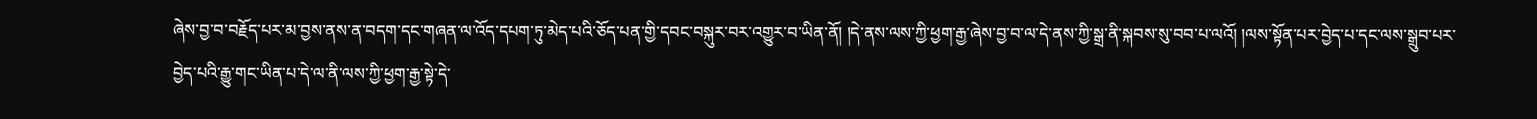ཞེས་བྱ་བ་བརྗོད་པར་མ་བྱས་ནས་ན་བདག་དང་གཞན་ལ་འོད་དཔག་ཏུ་མེད་པའི་ཅོད་པན་གྱི་དབང་བསྐུར་བར་འགྱུར་བ་ཡིན་ནོ། །དེ་ནས་ལས་ཀྱི་ཕྱག་རྒྱ་ཞེས་བྱ་བ་ལ་དེ་ནས་ཀྱི་སྒྲ་ནི་སྐབས་སུ་བབ་པ་ལའོ། །ལས་སྟོན་པར་བྱེད་པ་དང་ལས་སྒྲུབ་པར་བྱེད་པའི་རྒྱུ་གང་ཡིན་པ་དེ་ལ་ནི་ལས་ཀྱི་ཕྱག་རྒྱ་སྟེ་དེ་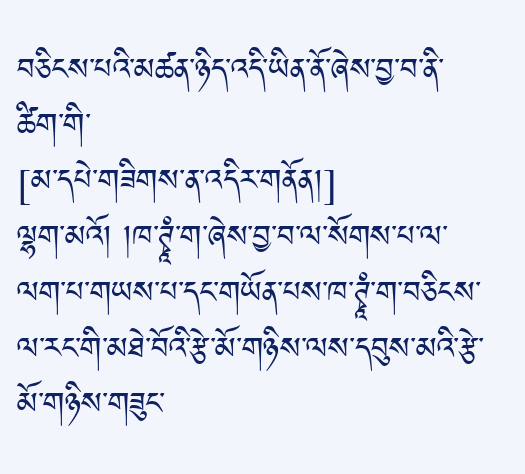བཅིངས་པའི་མཚན་ཉིད་འདི་ཡིན་ནོ་ཞེས་བྱ་བ་ནི་ཚིག་གི་
[མ་དཔེ་གཟིགས་ན་འདིར་གནོན།]
ལྷག་མའོ། །ཁ་ཊྭཱཾ་ག་ཞེས་བྱ་བ་ལ་སོགས་པ་ལ་ལག་པ་གཡས་པ་དང་གཡོན་པས་ཁ་ཊྭཱཾ་ག་བཅིངས་ལ་རང་གི་མཐེ་བོའི་རྩེ་མོ་གཉིས་ལས་དབུས་མའི་རྩེ་མོ་གཉིས་གཟུང་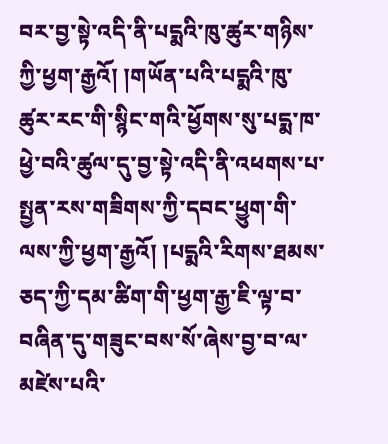བར་བྱ་སྟེ་འདི་ནི་པདྨའི་ཁུ་ཚུར་གཉིས་ཀྱི་ཕྱག་རྒྱའོ། །གཡོན་པའི་པདྨའི་ཁུ་ཚུར་རང་གི་སྙིང་གའི་ཕྱོགས་སུ་པདྨ་ཁ་ཕྱེ་བའི་ཚུལ་དུ་བྱ་སྟེ་འདི་ནི་འཕགས་པ་སྤྱན་རས་གཟིགས་ཀྱི་དབང་ཕྱུག་གི་ལས་ཀྱི་ཕྱག་རྒྱའོ། །པདྨའི་རིགས་ཐམས་ཅད་ཀྱི་དམ་ཚིག་གི་ཕྱག་རྒྱ་ཇི་ལྟ་བ་བཞིན་དུ་གཟུང་བས་སོ་ཞེས་བྱ་བ་ལ་མཛེས་པའི་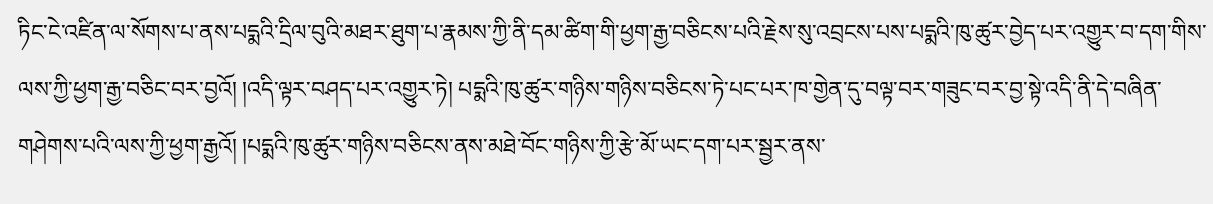ཏིང་ངེ་འཛིན་ལ་སོགས་པ་ནས་པདྨའི་དྲིལ་བུའི་མཐར་ཐུག་པ་རྣམས་ཀྱི་ནི་དམ་ཚིག་གི་ཕྱག་རྒྱ་བཅིངས་པའི་རྗེས་སུ་འབྲངས་པས་པདྨའི་ཁུ་ཚུར་བྱེད་པར་འགྱུར་བ་དག་གིས་ལས་ཀྱི་ཕྱག་རྒྱ་བཅིང་བར་བྱའོ། །འདི་ལྟར་བཤད་པར་འགྱུར་ཏེ། པདྨའི་ཁུ་ཚུར་གཉིས་གཉིས་བཅིངས་ཏེ་པང་པར་ཁ་གྱེན་དུ་བལྟ་བར་གཟུང་བར་བྱ་སྟེ་འདི་ནི་དེ་བཞིན་གཤེགས་པའི་ལས་ཀྱི་ཕྱག་རྒྱའོ། །པདྨའི་ཁུ་ཚུར་གཉིས་བཅིངས་ནས་མཐེ་བོང་གཉིས་ཀྱི་རྩེ་མོ་ཡང་དག་པར་སྦྱར་ནས་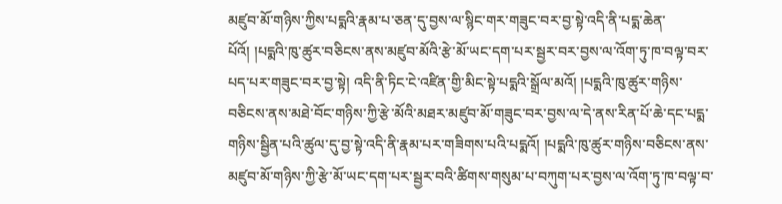མཛུབ་མོ་གཉིས་ཀྱིས་པདྨའི་རྣམ་པ་ཅན་དུ་བྱས་ལ་སྙིང་གར་གཟུང་བར་བྱ་སྟེ་འདི་ནི་པདྨ་ཆེན་པོའོ། །པདྨའི་ཁུ་ཚུར་བཅིངས་ནས་མཛུབ་མོའི་རྩེ་མོ་ཡང་དག་པར་སྦྱར་བར་བྱས་ལ་འོག་ཏུ་ཁ་བལྟ་བར་པད་པར་གཟུང་བར་བྱ་སྟེ། འདི་ནི་ཏིང་ངེ་འཛིན་གྱི་མིང་སྟེ་པདྨའི་སྒྲོལ་མའོ། །པདྨའི་ཁུ་ཚུར་གཉིས་བཅིངས་ནས་མཐེ་བོང་གཉིས་ཀྱི་རྩེ་མོའི་མཐར་མཛུབ་མོ་གཟུང་བར་བྱས་ལ་དེ་ནས་རིན་པོ་ཆེ་དང་པདྨ་གཉིས་སྦྱིན་པའི་ཚུལ་དུ་བྱ་སྟེ་འདི་ནི་རྣམ་པར་གཟིགས་པའི་པདྨའོ། །པདྨའི་ཁུ་ཚུར་གཉིས་བཅིངས་ནས་མཛུབ་མོ་གཉིས་ཀྱི་རྩེ་མོ་ཡང་དག་པར་སྦྱར་བའི་ཚིགས་གསུམ་པ་བཀུག་པར་བྱས་ལ་འོག་ཏུ་ཁ་བལྟ་བ་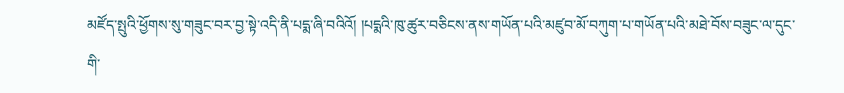མཛོད་སྤུའི་ཕྱོགས་སུ་གཟུང་བར་བྱ་སྟེ་འདི་ནི་པདྨ་ཞི་བའིའོ། །པདྨའི་ཁུ་ཚུར་བཅིངས་ནས་གཡོན་པའི་མཛུབ་མོ་བཀུག་པ་གཡོན་པའི་མཐེ་བོས་བཟུང་ལ་དུང་གི་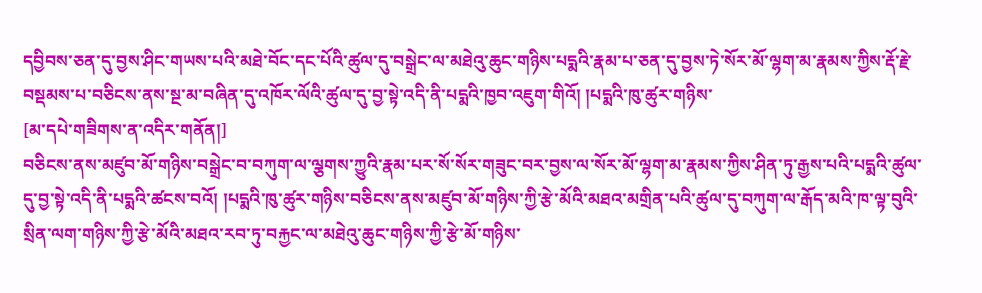དབྱིབས་ཅན་དུ་བྱས་ཤིང་གཡས་པའི་མཐེ་བོང་དང་པོའི་ཚུལ་དུ་བསྒྲེང་ལ་མཐེའུ་ཆུང་གཉིས་པདྨའི་རྣམ་པ་ཅན་དུ་བྱས་ཏེ་སོར་མོ་ལྷག་མ་རྣམས་ཀྱིས་རྡོ་རྗེ་བསྡམས་པ་བཅིངས་ནས་སྔ་མ་བཞིན་དུ་འཁོར་ལོའི་ཚུལ་དུ་བྱ་སྟེ་འདི་ནི་པདྨའི་ཁྱབ་འཇུག་གིའོ། །པདྨའི་ཁུ་ཚུར་གཉིས་
[མ་དཔེ་གཟིགས་ན་འདིར་གནོན།]
བཅིངས་ནས་མཛུབ་མོ་གཉིས་བསྒྲེང་བ་བཀུག་ལ་ལྕགས་ཀྱུའི་རྣམ་པར་སོ་སོར་གཟུང་བར་བྱས་ལ་སོར་མོ་ལྷག་མ་རྣམས་ཀྱིས་ཤིན་ཏུ་རྒྱས་པའི་པདྨའི་ཚུལ་དུ་བྱ་སྟེ་འདི་ནི་པདྨའི་ཚངས་བའོ། །པདྨའི་ཁུ་ཚུར་གཉིས་བཅིངས་ནས་མཛུབ་མོ་གཉིས་ཀྱི་རྩེ་མོའི་མཐའ་མགྲིན་པའི་ཚུལ་དུ་བཀུག་ལ་རྒོད་མའི་ཁ་ལྟ་བུའི་སྲིན་ལག་གཉིས་ཀྱི་རྩེ་མོའི་མཐའ་རབ་ཏུ་བརྐྱང་ལ་མཐེའུ་ཆུང་གཉིས་ཀྱི་རྩེ་མོ་གཉིས་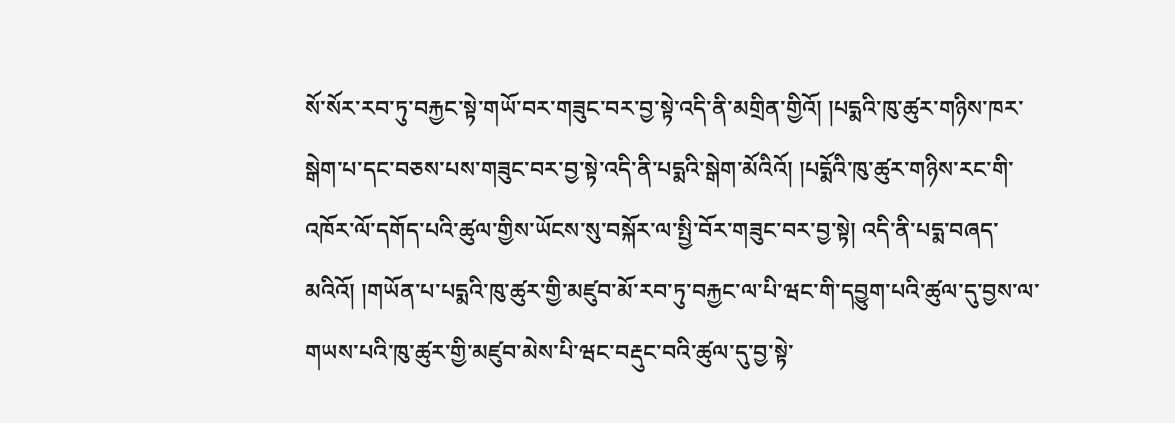སོ་སོར་རབ་ཏུ་བརྐྱང་སྟེ་གཡོ་བར་གཟུང་བར་བྱ་སྟེ་འདི་ནི་མགྲིན་གྱིའོ། །པདྨའི་ཁུ་ཚུར་གཉིས་ཁར་སྒེག་པ་དང་བཅས་པས་གཟུང་བར་བྱ་སྟེ་འདི་ནི་པདྨའི་སྒེག་མོའིའོ། །པདྨོའི་ཁུ་ཚུར་གཉིས་རང་གི་འཁོར་ལོ་དགོད་པའི་ཚུལ་གྱིས་ཡོངས་སུ་བསྐོར་ལ་སྤྱི་བོར་གཟུང་བར་བྱ་སྟེ། འདི་ནི་པདྨ་བཞད་མའིའོ། །གཡོན་པ་པདྨའི་ཁུ་ཚུར་གྱི་མཛུབ་མོ་རབ་ཏུ་བརྐྱང་ལ་པི་ཝང་གི་དབྱུག་པའི་ཚུལ་དུ་བྱས་ལ་གཡས་པའི་ཁུ་ཚུར་གྱི་མཛུབ་མེས་པི་ཝང་བརྡུང་བའི་ཚུལ་དུ་བྱ་སྟེ་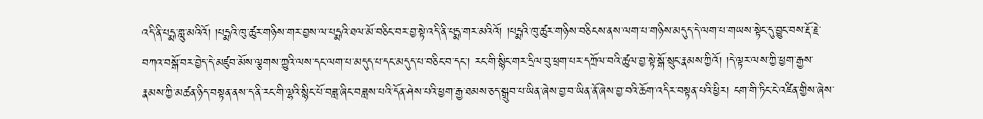འདི་ནི་པདྨ་གླུ་མའིའོ། །པདྨའི་ཁུ་ཚུར་གཉིས་གར་བྱས་ལ་པདྨའི་ཐལ་མོ་བཅིང་བར་བྱ་སྟེ་འདི་ནི་པདྨ་གར་མའིའོ། །པདྨའི་ཁུ་ཚུར་གཉིས་བཅིངས་ནས་ལག་པ་གཉིས་མདུད་དེ་ལག་པ་གཡས་སྟེང་དུ་བྱུང་བས་རྡོ་རྗེ་བཀའ་བསྒོ་བར་བྱེད་དེ་མཛུབ་མོས་ལྕགས་ཀྱུའི་ལས་དང་ལག་པ་མདུད་པ་དང་མདུད་པ་བཅིང་བ་དང་། རང་གི་སྙིང་གར་དྲིལ་བུ་ཕྲག་པར་དཀྲོལ་བའི་ཚུལ་བྱ་སྟེ་སྒོ་སྲུང་རྣམས་ཀྱིའོ། །དེ་ལྟར་ལས་ཀྱི་ཕྱག་རྒྱས་རྣམས་ཀྱི་མཚན་ཉིད་བསྟན་ནས་ད་ནི་རང་གི་ལྷའི་སྙིང་པོ་བཟླ་ཞིང་བཟླས་པའི་དོན་ཤེས་པའི་ཕྱག་རྒྱ་ཐམས་ཅད་སྒྲུབ་པ་ཡིན་ཞེས་བྱ་བ་ཡིན་ནོ་ཞེས་བྱ་བའི་ཆོག་འདིར་བསྟན་པའི་ཕྱིར། ངག་གི་ཏིང་ངེ་འཛིན་གྱིས་ཞེས་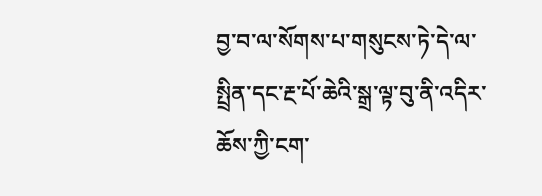བྱ་བ་ལ་སོགས་པ་གསུངས་ཏེ་དེ་ལ་སྤྲིན་དང་རྔ་པོ་ཆེའི་སྒྲ་ལྟ་བུ་ནི་འདིར་ཆོས་ཀྱི་ངག་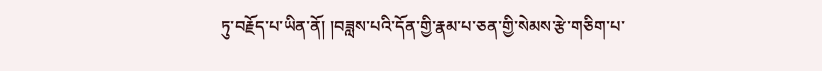ཏུ་བརྗོད་པ་ཡིན་ནོ། །བཟླས་པའི་དོན་གྱི་རྣམ་པ་ཅན་གྱི་སེམས་རྩེ་གཅིག་པ་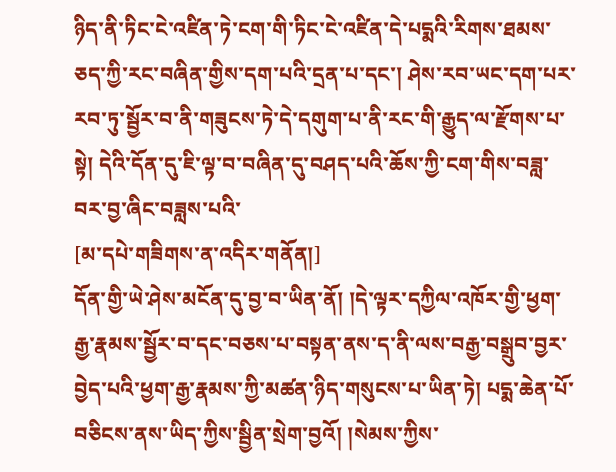ཉིད་ནི་ཏིང་ངེ་འཛིན་ཏེ་ངག་གི་ཏིང་ངེ་འཛིན་དེ་པདྨའི་རིགས་ཐམས་ཅད་ཀྱི་རང་བཞིན་གྱིས་དག་པའི་དྲན་པ་དང་། ཤེས་རབ་ཡང་དག་པར་རབ་ཏུ་སྦྱོར་བ་ནི་གཟུངས་ཏེ་དེ་དགུག་པ་ནི་རང་གི་རྒྱུད་ལ་རྫོགས་པ་སྟེ། དེའི་དོན་དུ་ཇི་ལྟ་བ་བཞིན་དུ་བཤད་པའི་ཆོས་ཀྱི་ངག་གིས་བཟླ་བར་བྱ་ཞིང་བཟླས་པའི་
[མ་དཔེ་གཟིགས་ན་འདིར་གནོན།]
དོན་གྱི་ཡེ་ཤེས་མངོན་དུ་བྱ་བ་ཡིན་ནོ། །དེ་ལྟར་དཀྱིལ་འཁོར་གྱི་ཕྱག་རྒྱ་རྣམས་སྦྱོར་བ་དང་བཅས་པ་བསྟན་ནས་ད་ནི་ལས་བརྒྱ་བསྒྲུབ་བྱར་བྱེད་པའི་ཕྱག་རྒྱ་རྣམས་ཀྱི་མཚན་ཉིད་གསུངས་པ་ཡིན་ཏེ། པདྨ་ཆེན་པོ་བཅིངས་ནས་ཡིད་ཀྱིས་སྦྱིན་སྲེག་བྱའོ། །སེམས་ཀྱིས་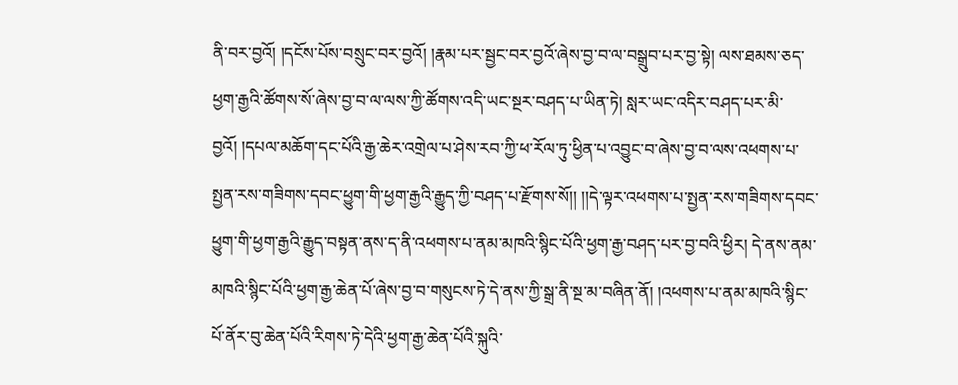ནི་བར་བྱའོ། །དངོས་པོས་བསྲུང་བར་བྱའོ། །རྣམ་པར་སྦྱང་བར་བྱའོ་ཞེས་བྱ་བ་ལ་བསྒྲུབ་པར་བྱ་སྟེ། ལས་ཐམས་ཅད་ཕྱག་རྒྱའི་ཚོགས་སོ་ཞེས་བྱ་བ་ལ་ལས་ཀྱི་ཚོགས་འདི་ཡང་སྔར་བཤད་པ་ཡིན་ཏེ། སླར་ཡང་འདིར་བཤད་པར་མི་བྱའོ། །དཔལ་མཆོག་དང་པོའི་རྒྱ་ཆེར་འགྲེལ་པ་ཤེས་རབ་ཀྱི་ཕ་རོལ་ཏུ་ཕྱིན་པ་འབྱུང་བ་ཞེས་བྱ་བ་ལས་འཕགས་པ་སྤྱན་རས་གཟིགས་དབང་ཕྱུག་གི་ཕྱག་རྒྱའི་རྒྱུད་ཀྱི་བཤད་པ་རྫོགས་སོ།། །།དེ་ལྟར་འཕགས་པ་སྤྱན་རས་གཟིགས་དབང་ཕྱུག་གི་ཕྱག་རྒྱའི་རྒྱུད་བསྟན་ནས་ད་ནི་འཕགས་པ་ནམ་མཁའི་སྙིང་པོའི་ཕྱག་རྒྱ་བཤད་པར་བྱ་བའི་ཕྱིར། དེ་ནས་ནམ་མཁའི་སྙིང་པོའི་ཕྱག་རྒྱ་ཆེན་པོ་ཞེས་བྱ་བ་གསུངས་ཏེ་དེ་ནས་ཀྱི་སྒྲ་ནི་སྔ་མ་བཞིན་ནོ། །འཕགས་པ་ནམ་མཁའི་སྙིང་པོ་ནོར་བུ་ཆེན་པོའི་རིགས་ཏེ་དེའི་ཕྱག་རྒྱ་ཆེན་པོའི་སྐུའི་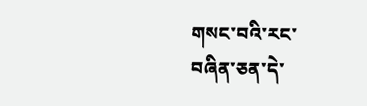གསང་བའི་རང་བཞིན་ཅན་དེ་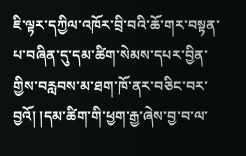ཇི་ལྟར་དཀྱིལ་འཁོར་བྲི་བའི་ཆོ་གར་བསྟན་པ་བཞིན་དུ་དམ་ཚིག་སེམས་དཔར་བྱིན་གྱིས་བརླབས་མ་ཐག་ཁོ་ནར་བཅིང་བར་བྱའོ། །དམ་ཚིག་གི་ཕྱག་རྒྱ་ཞེས་བྱ་བ་ལ་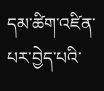དམ་ཚིག་འཛིན་པར་བྱེད་པའི་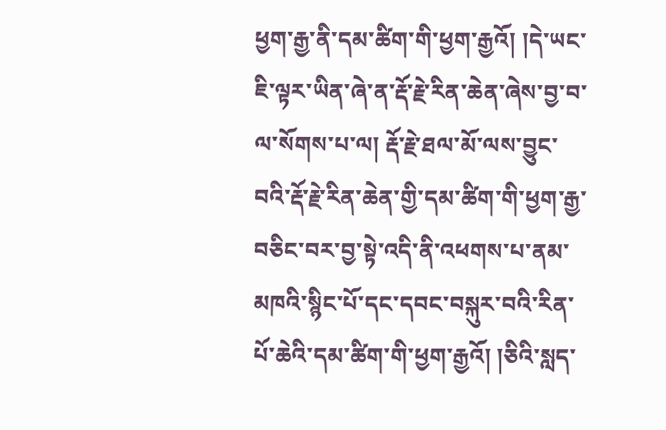ཕྱག་རྒྱ་ནི་དམ་ཚིག་གི་ཕྱག་རྒྱའོ། །དེ་ཡང་ཇི་ལྟར་ཡིན་ཞེ་ན་རྡོ་རྗེ་རིན་ཆེན་ཞེས་བྱ་བ་ལ་སོགས་པ་ལ། རྡོ་རྗེ་ཐལ་མོ་ལས་བྱུང་བའི་རྡོ་རྗེ་རིན་ཆེན་གྱི་དམ་ཚིག་གི་ཕྱག་རྒྱ་བཅིང་བར་བྱ་སྟེ་འདི་ནི་འཕགས་པ་ནམ་མཁའི་སྙིང་པོ་དང་དབང་བསྐུར་བའི་རིན་པོ་ཆེའི་དམ་ཚིག་གི་ཕྱག་རྒྱའོ། །ཅིའི་སླད་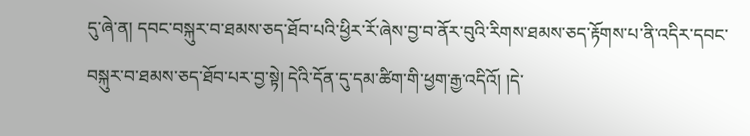དུ་ཞེ་ན། དབང་བསྐུར་བ་ཐམས་ཅད་ཐོབ་པའི་ཕྱིར་རོ་ཞེས་བྱ་བ་ནོར་བུའི་རིགས་ཐམས་ཅད་རྟོགས་པ་ནི་འདིར་དབང་བསྐུར་བ་ཐམས་ཅད་ཐོབ་པར་བྱ་སྟེ། དེའི་དོན་དུ་དམ་ཚིག་གི་ཕྱག་རྒྱ་འདིའོ། །དེ་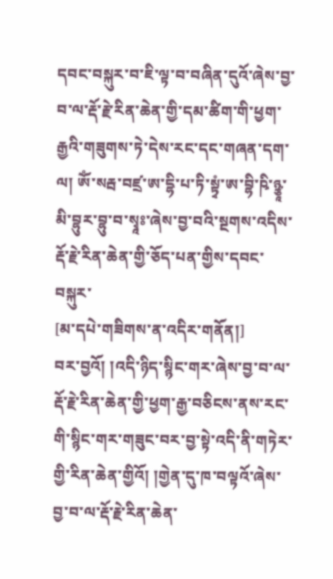དབང་བསྐུར་བ་ཇི་ལྟ་བ་བཞིན་དུའོ་ཞེས་བྱ་བ་ལ་རྡོ་རྗེ་རིན་ཆེན་གྱི་དམ་ཚིག་གི་ཕྱག་རྒྱའི་གཟུགས་ཏེ་དེས་རང་དང་གཞན་དག་ལ། ཨོཾ་སརྦ་བཛྲ་ཨ་དྷི་པ་ཏི་སྟྭཾ་ཨ་བྷི་ཥི་ཉྩཱ་མི་བྷུར་བྷུ་བ་སྭཱཿ་ཞེས་བྱ་བའི་སྔགས་འདིས་རྡོ་རྗེ་རིན་ཆེན་གྱི་ཅོད་པན་གྱིས་དབང་བསྐུར་
[མ་དཔེ་གཟིགས་ན་འདིར་གནོན།]
བར་བྱའོ། །འདི་ཉིད་སྙིང་གར་ཞེས་བྱ་བ་ལ་རྡོ་རྗེ་རིན་ཆེན་གྱི་ཕྱག་རྒྱ་བཅིངས་ནས་རང་གི་སྙིང་གར་གཟུང་བར་བྱ་སྟེ་འདི་ནི་གཏེར་གྱི་རིན་ཆེན་གྱིའོ། །གྱེན་དུ་ཁ་བལྟའོ་ཞེས་བྱ་བ་ལ་རྡོ་རྗེ་རིན་ཆེན་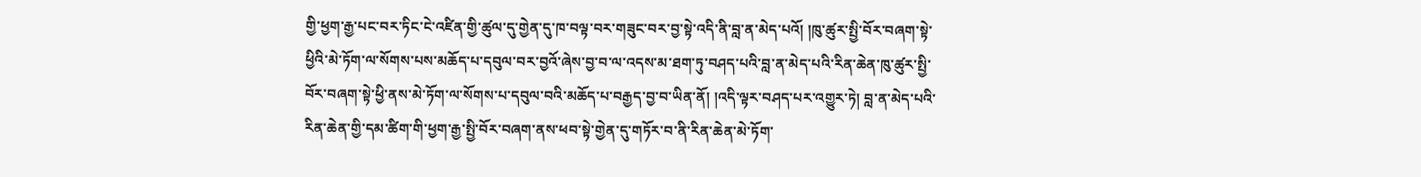གྱི་ཕྱག་རྒྱ་པང་བར་ཏིང་ངེ་འཛིན་གྱི་ཚུལ་དུ་གྱེན་དུ་ཁ་བལྟ་བར་གཟུང་བར་བྱ་སྟེ་འདི་ནི་བླ་ན་མེད་པའོ། །ཁུ་ཚུར་སྤྱི་བོར་བཞག་སྟེ་ཕྱིའི་མེ་ཏོག་ལ་སོགས་པས་མཆོད་པ་དབུལ་བར་བྱའོ་ཞེས་བྱ་བ་ལ་འདས་མ་ཐག་ཏུ་བཤད་པའི་བླ་ན་མེད་པའི་རིན་ཆེན་ཁུ་ཚུར་སྤྱི་བོར་བཞག་སྟེ་ཕྱི་ནས་མེ་ཏོག་ལ་སོགས་པ་དབུལ་བའི་མཆོད་པ་བརྒྱད་བྱ་བ་ཡིན་ནོ། །འདི་ལྟར་བཤད་པར་འགྱུར་ཏེ། བླ་ན་མེད་པའི་རིན་ཆེན་གྱི་དམ་ཚིག་གི་ཕྱག་རྒྱ་སྤྱི་བོར་བཞག་ནས་ཕབ་སྟེ་གྱེན་དུ་གཏོར་བ་ནི་རིན་ཆེན་མེ་ཏོག་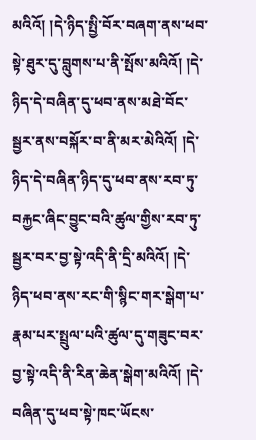མའིའོ། །དེ་ཉིད་སྤྱི་བོར་བཞག་ནས་ཕབ་སྟེ་ཐུར་དུ་བླུགས་པ་ནི་སྤོས་མའིའོ། །དེ་ཉིད་དེ་བཞིན་དུ་ཕབ་ནས་མཐེ་བོང་སྦྱར་ནས་བསྐོར་བ་ནི་མར་མེའིའོ། །དེ་ཉིད་དེ་བཞིན་ཉིད་དུ་ཕབ་ནས་རབ་ཏུ་བརྐྱང་ཞིང་བྱུང་བའི་ཚུལ་གྱིས་རབ་ཏུ་སྦྱར་བར་བྱ་སྟེ་འདི་ནི་དྲི་མའིའོ། །དེ་ཉིད་ཕབ་ནས་རང་གི་སྙིང་གར་སྒེག་པ་རྣམ་པར་སྤྲུལ་པའི་ཚུལ་དུ་གཟུང་བར་བྱ་སྟེ་འདི་ནི་རིན་ཆེན་སྒེག་མའིའོ། །དེ་བཞིན་དུ་ཕབ་སྟེ་ཁང་ཡོངས་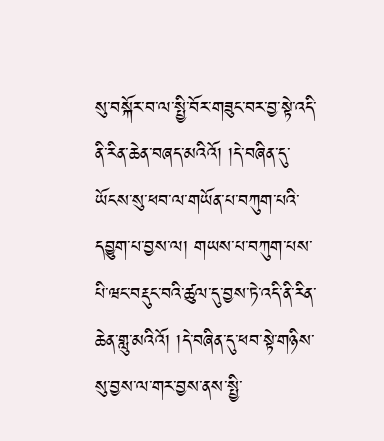སུ་བསྐོར་བ་ལ་སྤྱི་བོར་གཟུང་བར་བྱ་སྟེ་འདི་ནི་རིན་ཆེན་བཞད་མའིའོ། །དེ་བཞིན་དུ་ཡོངས་སུ་ཕབ་ལ་གཡོན་པ་བཀུག་པའི་དབྱུག་པ་བྱས་ལ། གཡས་པ་བཀུག་པས་པི་ཝང་བརྡུང་བའི་ཚུལ་དུ་བྱས་ཏེ་འདི་ནི་རིན་ཆེན་གླུ་མའིའོ། །དེ་བཞིན་དུ་ཕབ་སྟེ་གཉིས་སུ་བྱས་ལ་གར་བྱས་ནས་སྤྱི་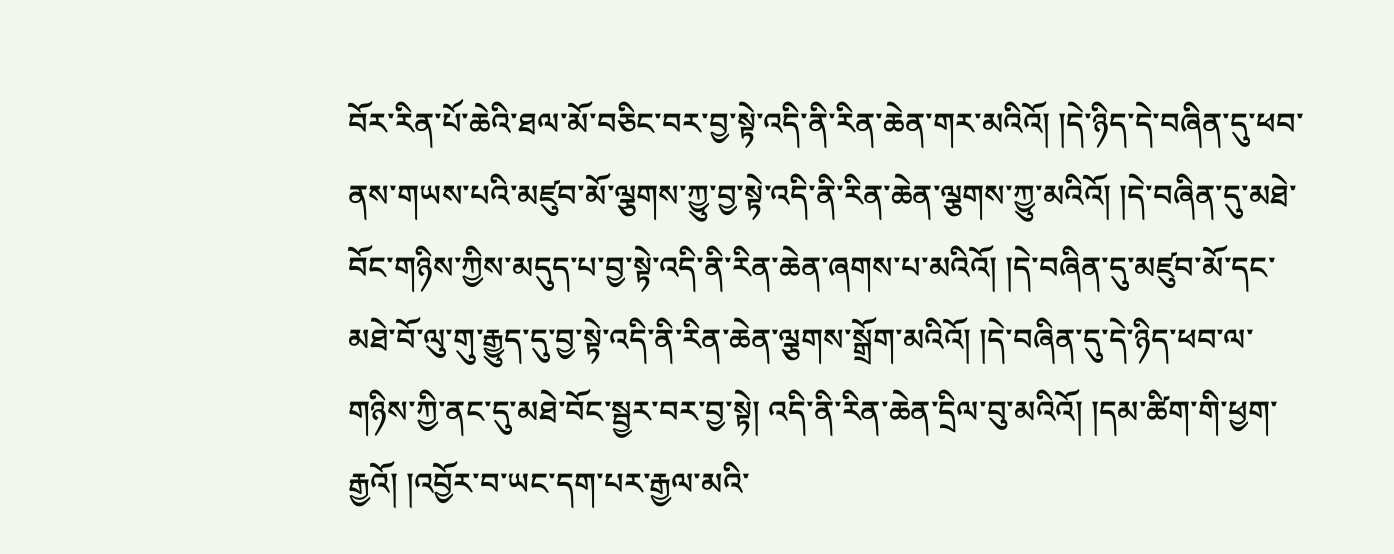བོར་རིན་པོ་ཆེའི་ཐལ་མོ་བཅིང་བར་བྱ་སྟེ་འདི་ནི་རིན་ཆེན་གར་མའིའོ། །དེ་ཉིད་དེ་བཞིན་དུ་ཕབ་ནས་གཡས་པའི་མཛུབ་མོ་ལྕགས་ཀྱུ་བྱ་སྟེ་འདི་ནི་རིན་ཆེན་ལྕགས་ཀྱུ་མའིའོ། །དེ་བཞིན་དུ་མཐེ་བོང་གཉིས་ཀྱིས་མདུད་པ་བྱ་སྟེ་འདི་ནི་རིན་ཆེན་ཞགས་པ་མའིའོ། །དེ་བཞིན་དུ་མཛུབ་མོ་དང་མཐེ་བོ་ལུ་གུ་རྒྱུད་དུ་བྱ་སྟེ་འདི་ནི་རིན་ཆེན་ལྕགས་སྒྲོག་མའིའོ། །དེ་བཞིན་དུ་དེ་ཉིད་ཕབ་ལ་གཉིས་ཀྱི་ནང་དུ་མཐེ་བོང་སྦྱར་བར་བྱ་སྟེ། འདི་ནི་རིན་ཆེན་དྲིལ་བུ་མའིའོ། །དམ་ཚིག་གི་ཕྱག་རྒྱའོ། །འབྱོར་བ་ཡང་དག་པར་རྒྱལ་མའི་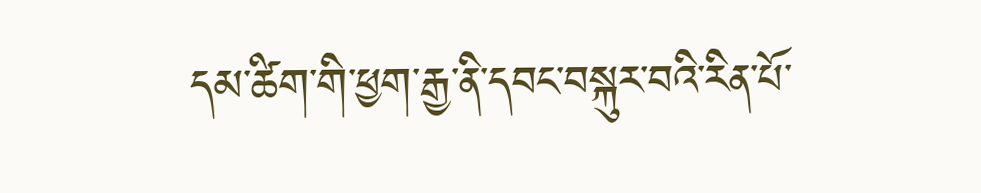དམ་ཚིག་གི་ཕྱག་རྒྱ་ནི་དབང་བསྐུར་བའི་རིན་པོ་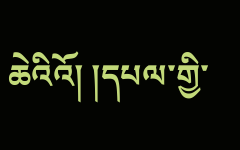ཆེའིའོ། །དཔལ་གྱི་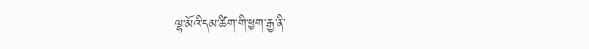ལྷ་མོའི་དམ་ཚིག་གི་ཕྱག་རྒྱ་ནི་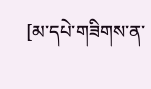[མ་དཔེ་གཟིགས་ན་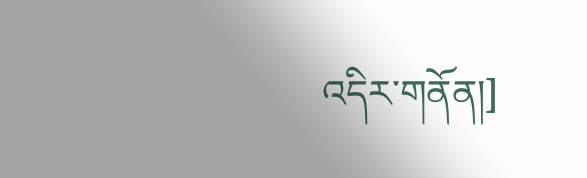འདིར་གནོན།]